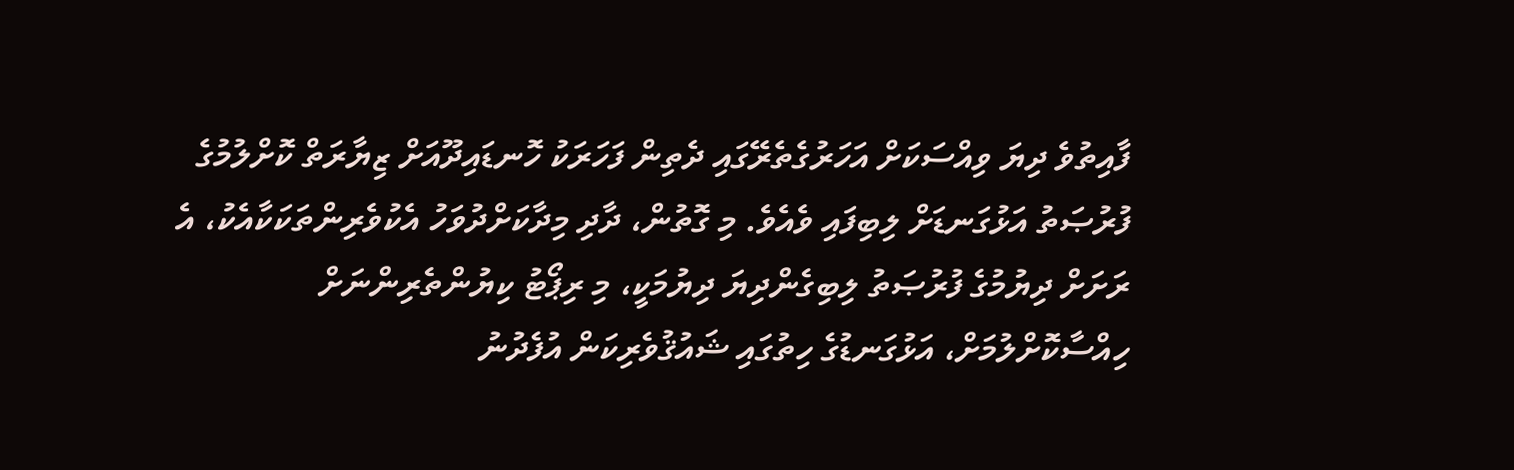ފާއިތުވެ ދިޔަ ވިއްސަކަށް އަހަރުގެތެރޭގައި ދެތިން ފަހަރަކު ހޮނޑައިދޫއަށް ޒިޔާރަތް ކޮށްލުމުގެ ފުރުޞަތު އަޅުގަނޑަށް ލިބިފައި ވެއެވެ. މި ގޮތުން، ދާދި މިދާކަށްދުވަހު އެކުވެރިންތަކަކާއެކު، އެ ރަށަށް ދިޔުމުގެ ފުރުޞަތު ލިބިގެންދިޔަ ދިޔުމަކީ، މި ރިޕޯޓު ކިޔުންތެރިންނަށް ހިއްސާކޮށްލުމަށް، އަޅުގަނޑުގެ ހިތުގައި ޝައުޤުވެރިކަން އުފެދުނު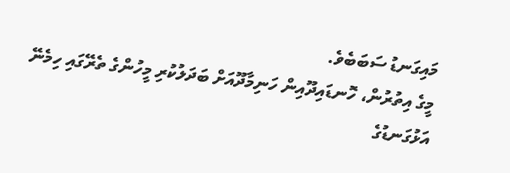މައިގަނޑު ސަބަބެވެ.
މީގެ އިތުރުން، ހޮނޑައިދޫއިން ހަނިމާދޫއަށް ބަދަލުކުރި މީހުންގެ ތެރޭގައި ހިމެނޭ އަޅުގަނޑުގެ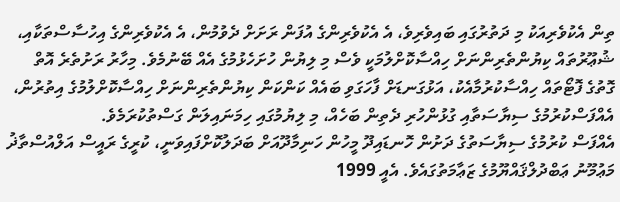ތިން އެކުވެރިއަކު މި ދަތުރުގައި ބައިވެރިވެ، އެ އެކުވެރިންގެ އުފަން ރަށަށް ދެވުމުން، އެ އެކުވެރިންގެ އިހުސާސްތަކާއި، ޝުޢޫރުތައް ކިޔުންތެރިންނަށް ހިއްސާކޮށްލުމަކީ ވެސް މި ލިޔުން ހުށަހެޅުމުގެ އެއް ބޭނުމެވެ. މިހާރު ރަށުތެރެ އޮތް ގޮތުގެ ފޮޓޯތައް ހިއްސާކުރުމާއެކު، އަޅުގަނޑަށް ފާހަގަވި ބައެއް ކަންކަން ކިޔުންތެރިންނަށް ހިއްސާކޮށްލުމުގެ އިތުރުން، އެއްފަސްކުރުމުގެ ސިޔާސަތާއި ގުޅުންހުރި ދެތިން ބަހެއް، މި ލިޔުމުގައި ހިމަނައިލަން ގަސްތުކުރަމެވެ.
އެއްފަސް ކުރުމުގެ ސިޔާސަތުގެ ދަށުން ހޮނޑައިދޫ މީހުން ހަނިމާދޫއަށް ބަދަލުކޮށްފައިވަނީ، ކުރީގެ ރައީސް އަލްއުސްތާޛު މަޢުމޫނު ޢަބްދުލްޤައްޔޫމުގެ ޒަޢާމަތުގައެވެ. އެއީ 1999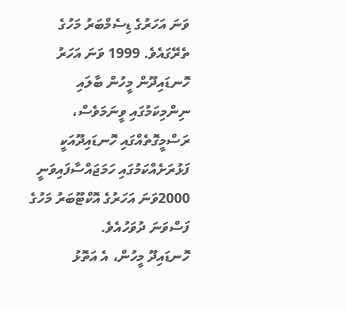ވަނަ އަހަރުގެ ޑިސެމްބަރު މަހުގެ ތެރޭގައެވެ. 1999 ވަނަ އަހަރު ހޮނޑައިދޫން މީހުން ބާލައި ނިންމިކަމުގައި ވީނަމަވެސް، ރަސްމީގޮތެއްގައި ހޮނޑައިދޫއަކީ ފަޅުރަށެއްކަމުގައި ހަމަޖައްސާފައިވަނީ 2000ވަނަ އަހަރުގެ އޮކްޓޫބަރު މަހުގެ ފަސްވަނަ ދުވަހުއެވެ.
ހޮނޑައިދޫ މީހުން، އެ އަތޮޅު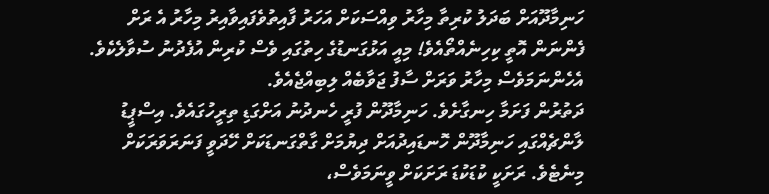ހަނިމާދޫއަށް ބަދަލު ކުރިތާ މިހާރު ވިއްސަކަށް އަހަރު ފާއިތުވެފައިވާއިރު މިހާރު އެ ރަށް ފެންނަން އޮތީ ކިހިނެއްތޯއެވެ! މިއީ އަޅުގަނޑުގެ ހިތުގައި ވެސް ކުރިން އުފެދުނު ސުވާލެކެވެ. އެހެންނަމަވެސް މިހާރު ވަރަށް ސާފު ޖަވާބެއް ލިބިއްޖެއެވެ.
ދަތުރުން ފަށަމާ ހިނގާށެވެ. ހަނިމާދޫން ފުރީ ހެނދުނު އަށްގަޑި ތިރީހުގައެވެ. އިސްޕީޑު ލާންޗެއްގައި ހަނިމާދޫން ހޮނޑައިދުއަށް ދިޔުމަށް ގާތްގަނޑަކަށް ހޭދަވީ ފަނަރަވަރަކަށް މިނެޓެވެ. ރަށަކީ ކުޑަކުޑަ ރަށަކަށް ވީނަމަވެސް،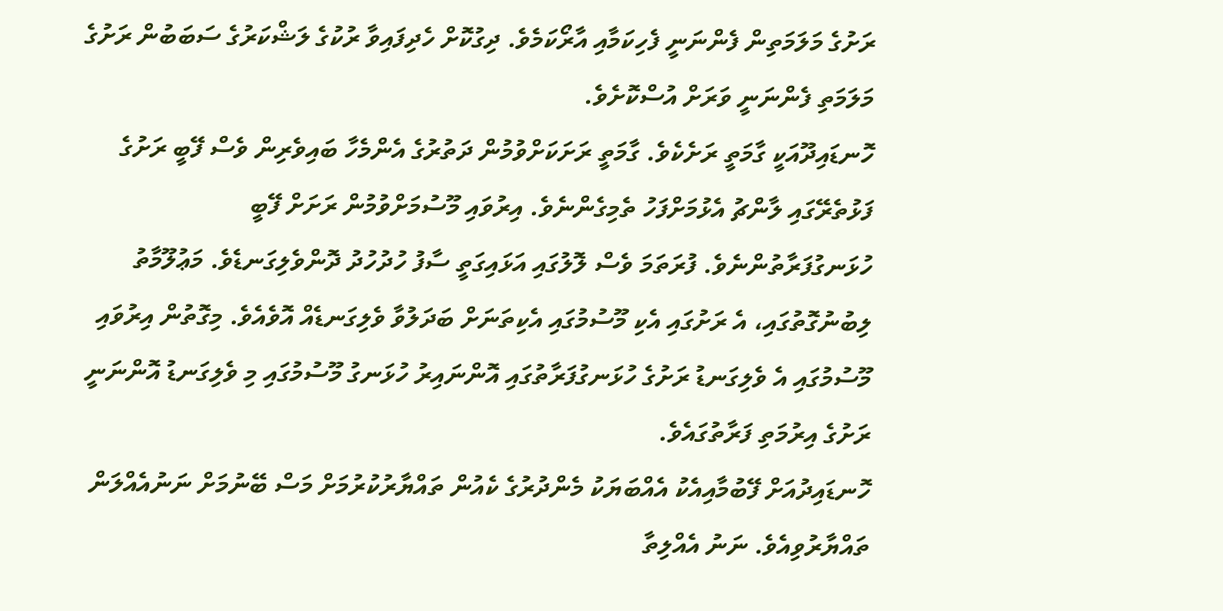ރަށުގެ މަލަމަތިން ފެންނަނީ ފެހިކަމާއި އާރޯކަމެވެ. ދިގުކޮށް ހެދިފައިވާ ރުކުގެ ލަޝްކަރުގެ ސަބަބުން ރަށުގެ މަލަމަތި ފެންނަނީ ވަރަށް އުސްކޮށެވެ.
ހޮނޑައިދޫއަކީ ގާމަތީ ރަށެކެވެ. ގާމަތީ ރަށަކަށްވުމުން ދަތުރުގެ އެންމެހާ ބައިވެރިން ވެސް ފޭބީ ރަށުގެ ފަޅުތެރޭގައި ލާންޗު އެޅުމަށްފަހު ތެމިގެންނެވެ. އިރުވައި މޫސުމަށްވުމުން ރަށަށް ފޭބީ ހުޅަނގުފަރާތުންނެވެ. ފުރަތަމަ ވެސް ލޮލުގައި އަޅައިގަތީ ސާފު ހުދުހުދު ދޮންވެލިގަނޑެވެ. މަޢުލޫމާތު ލިބުނުގޮތުގައި، އެ ރަށުގައި އެކި މޫސުމުގައި އެކިތަނަށް ބަދަލުވާ ވެލިގަނޑެއް އޮވެއެވެ. މިގޮތުން އިރުވައި މޫސުމުގައި އެ ވެލިގަނޑު ރަށުގެ ހުޅަނގުފަރާތުގައި އޮންނައިރު ހުޅަނގު މޫސުމުގައި މި ވެލިގަނޑު އޮންނަނީ ރަށުގެ އިރުމަތި ފަރާތުގައެވެ.
ހޮނޑައިދުއަށް ފޭބުމާއިއެކު އެއްބަޔަކު މެންދުރުގެ ކެއުން ތައްޔާރުކުރުމަށް މަސް ބޭނުމަށް ނަނުއެއްލަން ތައްޔާރުވިއެވެ. ނަނު އެއްލިތާ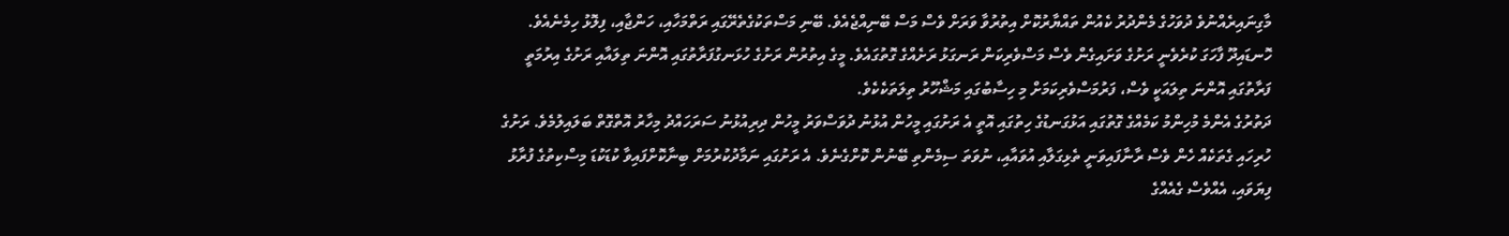މާގިނައިރެއްނުވެ ދުވަހުގެ މެންދުރު ކެއުން ތައްޔާރުކޮށް އިތުރުވާ ވަރަށް ވެސް މަސް ބޭނިއްޖެއެވެ. ބޭނި މަސްތަކުގެތެރޭގައި ރަތްމަހާއި، ހަންޖާއި، ފިލޮޅު ހިމެނެއެވެ. ހޮނޑައިދޫ ފާހަގަ ކުރެވެނީ ރަށުގެ ވަށައިގެން ވެސް މަސްވެރިކަން ރަނގަޅު ރަށެއްގެ ގޮތުގައެވެ. މީގެ އިތުރުން ރަށުގެ ހުޅަނގުފަރާތުގައި އޮންނަ ތިލައާއި ރަށުގެ އިރުމަތީ ފަރާތުގައި އޮންނަ ތިލައަކީ ވެސް، ފަރުމަސްވެރިކަމަށް މި ހިސާބުގައި މަޝްހޫރު ތިލަތަކެކެވެ.
ދަތުރުގެ އެންމެ މުހިންމު ކަމެއްގެ ގޮތުގައި އަޅުގަނޑުގެ ހިތުގައި އޮތީ އެ ރަށުގައި މީހުން އުޅުނު ދުވަސްވަރު މީހުން ދިރިއުޅުނު ސަރަހައްދު މިހާރު އޮތްގޮތް ބަލައިލުމެވެ. ރަށުގެ ހުރިހައި ގެތަކެއް ހެން ވެސް ރާނާފައިވަނީ ތެޅިގަލާއި އުވައާއި، ނުވަތަ ސިމެންތި ބޭނުން ކޮށްގެނެވެ. އެ ރަށުގައި ނަމާދުކުރުމަށް ބިނާކޮށްފައިވާ ކުޑަކުޑަ މިސްކިތުގެ ފުރާޅު ފިޔަވައި، އެއްވެސް ގެއެއްގެ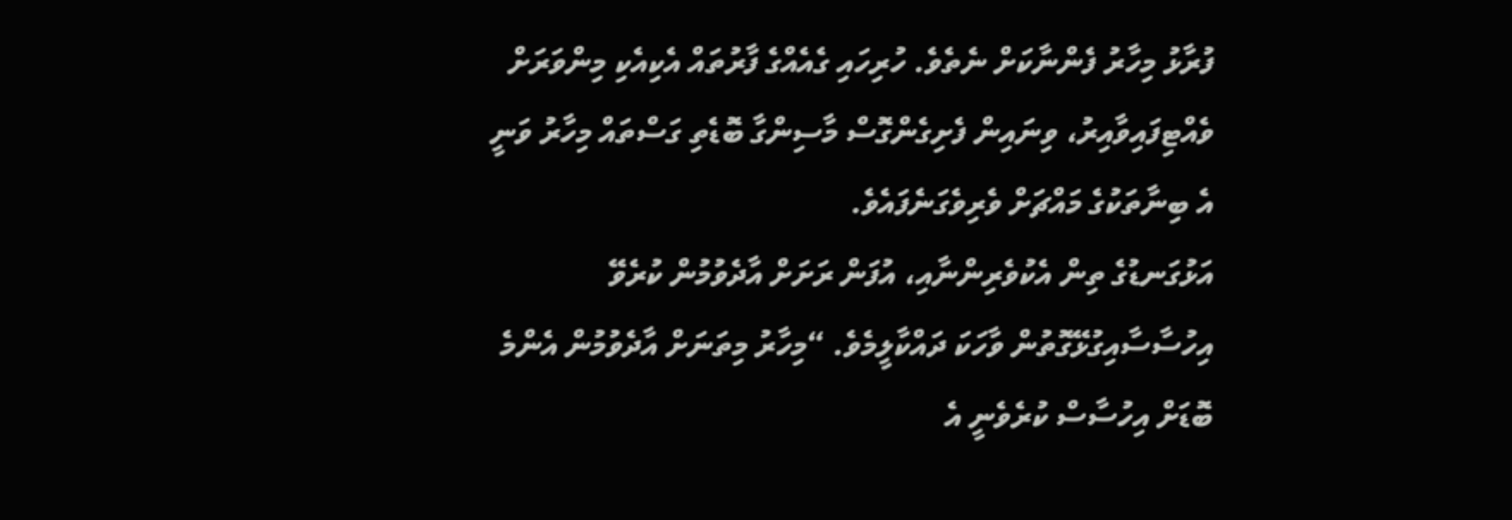ފުރާޅު މިހާރު ފެންނާކަށް ނެތެވެ. ހުރިހައި ގެއެއްގެ ފާރުތައް އެކިއެކި މިންވަރަށް ވެއްޓިފައިވާއިރު، ވިނައިން ފެށިގެންގޮސް މާސިންގާ ބޮޑެތި ގަސްތައް މިހާރު ވަނީ އެ ބިނާތަކުގެ މައްޗަށް ވެރިވެގަނެފައެވެ.
އަޅުގަނޑުގެ ތިން އެކުވެރިންނާއި، އުފަން ރަށަށް އާދެވުމުން ކުރެވޭ އިހުސާސާއިގުޅޭގޮތުން ވާހަކަ ދައްކާލީމެވެ. “މިހާރު މިތަނަށް އާދެވުމުން އެންމެ ބޮޑަށް އިހުސާސް ކުރެވެނީ އެ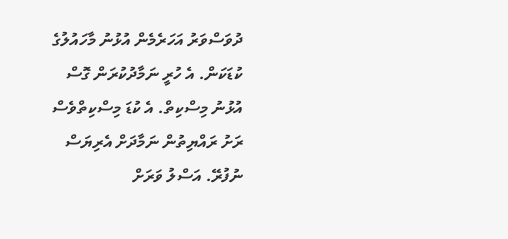ދުވަސްވަރު އަހަރެމެން އުޅުނު މާހައުލުގެ ކުޑަކަން. އެ ހުރީ ނަމާދުކުރަން ގޮސް އުޅުނު މިސްކިތް. އެ ކުޑަ މިސްކިތްވެސް ރަށު ރައްޔިތުން ނަމާދަށް އެރިޔަސް ނުފުރޭ. އަސްލު ވަރަށް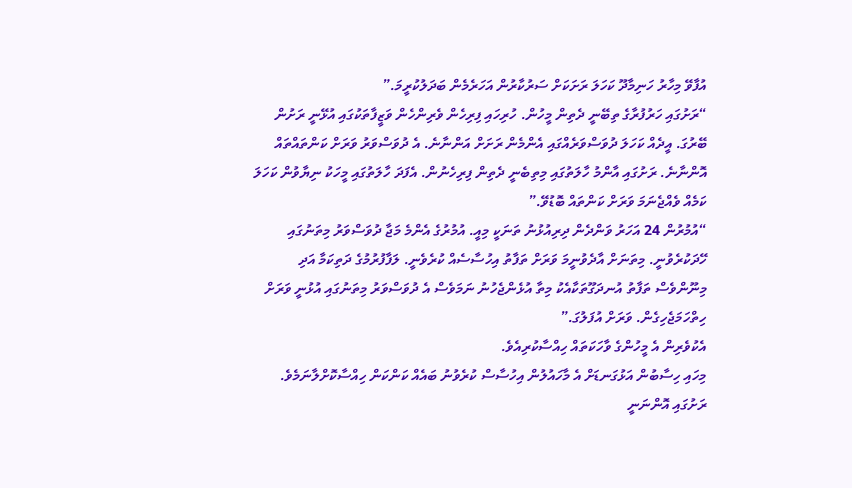އުފާވޭ މިހާރު ހަނިމާދޫ ކަހަލަ ރަށަކަށް ސަރުކާރުން އަހަރެމެން ބަދަލުކުރީމަ.”
“ރަށުގައި ހަރުފުރާގެ ތިބޭނީ ދެތިން މީހުން. ހުރިހައި ފިރިހެން ވެރިންހެން ވަޒީފާތަކުގައި އުޅޭނީ ރަށުން ބޭރުގަ. އީދެއް ކަހަލަ ދުވަސްވަރެއްގައި އެންމެން ރަށަށް އަންނާނެ. އެ ދުވަސްވަރު ވަރަށް ކަންތައްތައް އޮންނާނެ. ރަށުގައި އާންމު ހާލަތުގައި މިތިބެނީ ދެތިން ފިރިހެނުން. އެފަދަ ހާލަތުގައި މީހަކު ނިޔާވުން ކަހަލަ ކަމެއް ވެއްޖެނަމަ ވަރަށް ކަންތައް ބޮޑުވޭ.”
“އުމުރުން 24 އަހަރު ވަންދެން ދިރިއުޅުނު ތަނަކީ މިއީ. އުމުރުގެ އެންމެ މަޖާ ދުވަސްވަރު މިތަނުގައި ހޭދަކުރެވުނީ. މިތަނަށް އާދެވުނީމަ ވަރަށް ތަފާތު އިހުސާސެއް ކުރެވެނީ. ލަފާފުރުމުގެ ދަތިކަމާ އަދި މިނޫންވެސް ތަފާތު އުނދަގޫތަކާއެކު މިތާ އުޅެންޖެހުނު ނަމަވެސް އެ ދުވަސްވަރު މިތަނުގައި އުޅުނީ ވަރަށް ހިތްހަމަޖެހިގެން. ވަރަށް އުފަލުގަ.”
އެކުވެރިން އެ މީހުންގެ ވާހަކަތައް ހިއްސާކުރިއެވެ.
މިހައި ހިސާބުން އަޅުގަނޑަށް އެ މާހައުލުން އިހުސާސް ކުރެވުނު ބައެއް ކަންކަން ހިއްސާކޮށްލާނަމެވެ. ރަށުގައި އޮންނަނީ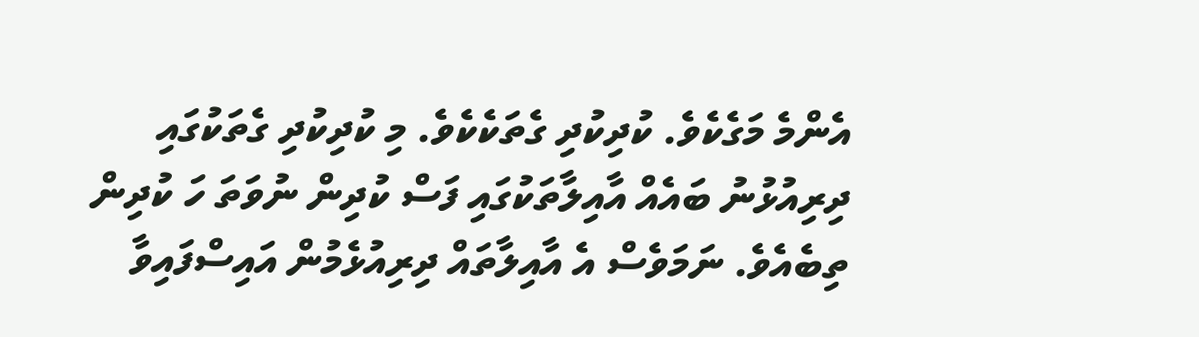އެންމެ މަގެކެވެ. ކުދިކުދި ގެތަކެކެވެ. މި ކުދިކުދި ގެތަކުގައި ދިރިއުޅުނު ބައެއް އާއިލާތަކުގައި ފަސް ކުދިން ނުވަތަ ހަ ކުދިން ތިބެއެވެ. ނަމަވެސް އެ އާއިލާތައް ދިރިއުޅެމުން އައިސްފައިވާ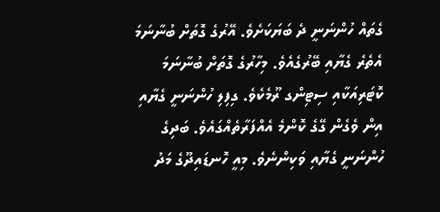ގެތައް ހުންނަނީ ދެ ބަޔަކަށެވެ. އޭރުގެ ގޮތަށް ބުނާނަމަ އެތެރެ ގެޔާއި ބޭރުގެއެވެ. މިހާރުގެ ގޮތަށް ބުނާނަމަ ކޮޓަރިއަކާއި ސިޓިންގ ރޫމެކެވެ. ގިފިލި ހުންނަނީ ގެޔާއި އިން ވެގެން ގޭގެ ކޮންމެ އެއްފަރާތެއްގައެވެ. ބަދިގެ ހުންނަނީ ގެޔާއި ވަކިންނެވެ. މިއީ ހޮނޑައިދޫގެ މަދު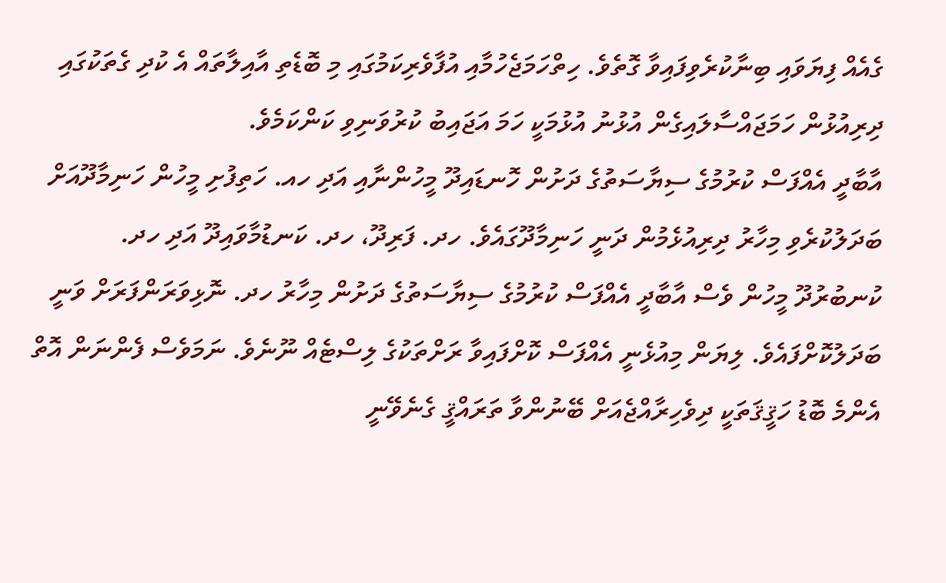ގެއެއް ފިޔަވައި ބިނާކުރެވިފައިވާ ގޮތެވެ. ހިތްހަމަޖެހުމާއި އުފާވެރިކަމުގައި މި ބޮޑެތި އާއިލާތައް އެ ކުދި ގެތަކުގައި ދިރިއުޅުން ހަމަޖައްސާލައިގެން އުޅުނު އުޅުމަކީ ހަމަ އަޖައިބު ކުރުވަނިވި ކަންކަމެވެ.
އާބާދީ އެއްފަސް ކުރުމުގެ ސިޔާސަތުގެ ދަށުން ހޮނޑައިދޫ މީހުންނާއި އަދި ހއ. ހަތިފުށި މީހުން ހަނިމާދޫއަށް ބަދަލުކުރެވި މިހާރު ދިރިއުޅެމުން ދަނީ ހަނިމާދޫގައެވެ. ހދ. ފަރިދޫ، ހދ. ކަނޑުމާވައިދޫ އަދި ހދ. ކުނބުރުދޫ މީހުން ވެސް އާބާދީ އެއްފަސް ކުރުމުގެ ސިޔާސަތުގެ ދަށުން މިހާރު ހދ. ނޮޅިވަރަންފަރަށް ވަނީ ބަދަލުކޮށްފައެވެ. ލިޔަން މިއުޅެނީ އެއްފަސް ކޮށްފައިވާ ރަށްތަކުގެ ލިސްޓެއް ނޫނެވެ. ނަމަވެސް ފެންނަން އޮތް އެންމެ ބޮޑު ހަޤީޤަތަކީ ދިވެހިރާއްޖެއަށް ބޭނުންވާ ތަރައްޤީ ގެނެވޭނީ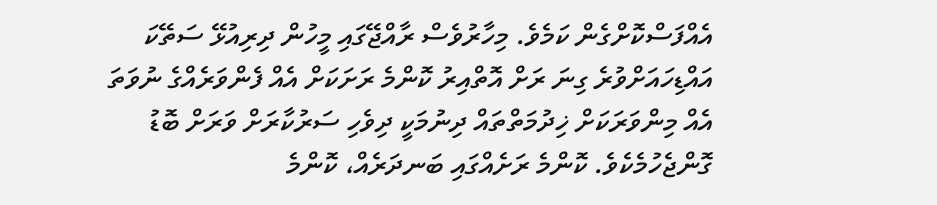އެއްފަސްކޮށްގެން ކަމެވެ. މިހާރުވެސް ރާއްޖޭގައި މީހުން ދިރިއުޅޭ ސަތޭކަ އައްޑިހައަށްވުރެ ގިނަ ރަށް އޮތްއިރު ކޮންމެ ރަށަކަށް އެއް ފެންވަރެއްގެ ނުވަތަ އެއް މިންވަރަކަށް ޚިދުމަތްތައް ދިނުމަކީ ދިވެހި ސަރުކާރަށް ވަރަށް ބޮޑު ގޮންޖެހުމެކެވެ. ކޮންމެ ރަށެއްގައި ބަނދަރެއް، ކޮންމެ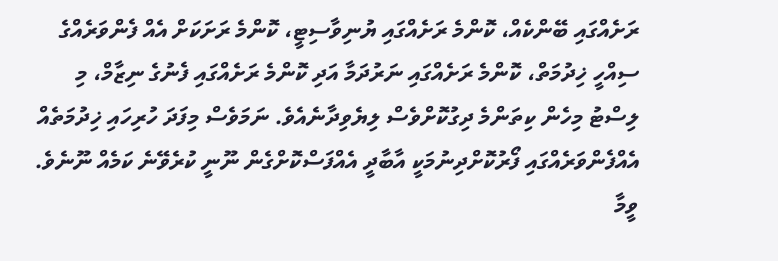ރަށެއްގައި ބޭންކެއް، ކޮންމެ ރަށެއްގައި ޔުނިވާސިޓީ، ކޮންމެ ރަށަކަށް އެއް ފެންވަރެއްގެ ސިއްހީ ޚިދުމަތް، ކޮންމެ ރަށެއްގައި ނަރުދަމާ އަދި ކޮންމެ ރަށެއްގައި ފެނުގެ ނިޒާމް، މި ލިސްޓު މިހެން ކިތަންމެ ދިގުކޮށްވެސް ލިޔެވިދާނެއެވެ. ނަމަވެސް މިފަދަ ހުރިހައި ޚިދުމަތެއް އެއްފެންވަރެއްގައި ފޯރުކޮށްދިނުމަކީ އާބާދީ އެއްފަސްކޮށްގެން ނޫނީ ކުރެވޭނެ ކަމެއް ނޫނެވެ. ވީމާ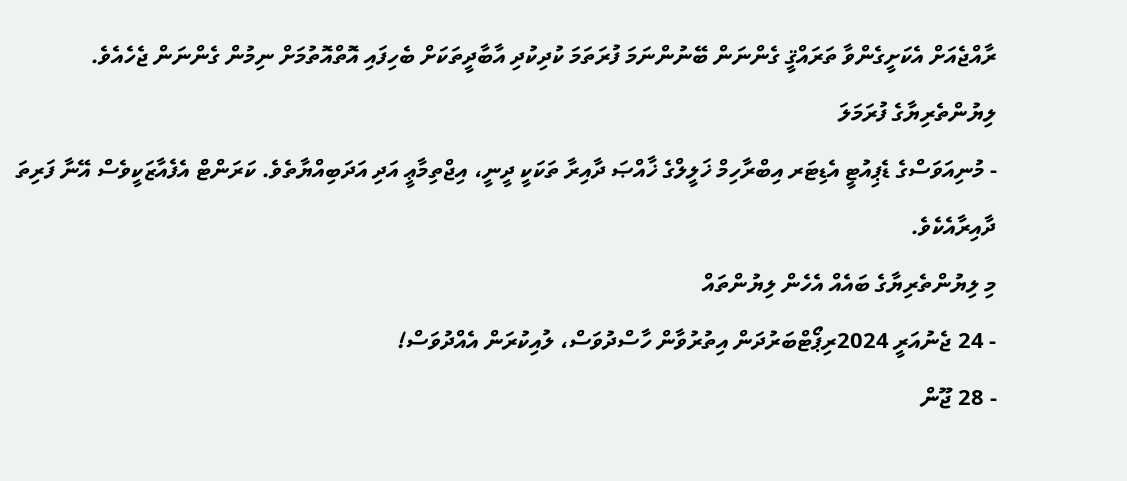ރާއްޖެއަށް އެކަށީގެންވާ ތަރައްޤީ ގެންނަން ބޭނުންނަމަ ފުރަތަމަ ކުދިކުދި އާބާދީތަކަށް ބެހިފައި އޮތްއޮތުމަށް ނިމުން ގެންނަން ޖެހެއެވެ.
ލިޔުންތެރިޔާގެ ފުރަމަލަ
- މުނިއަވަސްގެ ޑެޕިއުޓީ އެޑިޓަރ އިބްރާހިމް ޚަލީލްގެ ޚާއްޞަ ދާއިރާ ތަކަކީ ދީނީ، އިޖްތިމާޢީ އަދި އަދަބިއްޔާތެވެ. ކަރަންޓް އެފެއާޒަކީވެސް އޭނާ ފަރިތަ ދާއިރާއެކެވެ.
މި ލިޔުންތެރިޔާގެ ބައެއް އެހެން ލިޔުންތައް
- 24 ޖެނުއަރީ 2024ރިޕޯޓްބަރުދަން އިތުރުވާން ހާސްދުވަސް، ލުއިކުރަން އެއްދުވަސް!
- 28 ޖޫން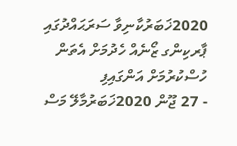2020ޚަބަރުކާނިވާ ސަރަޙައްދުގައި ޕާރކިންގ ޒޯނެއް ހެދުމަށް އެތަން ހުސްކުރުމަށް އަންގައިފި
- 27 ޖޫން 2020ޚަބަރުމާލޭ މަސް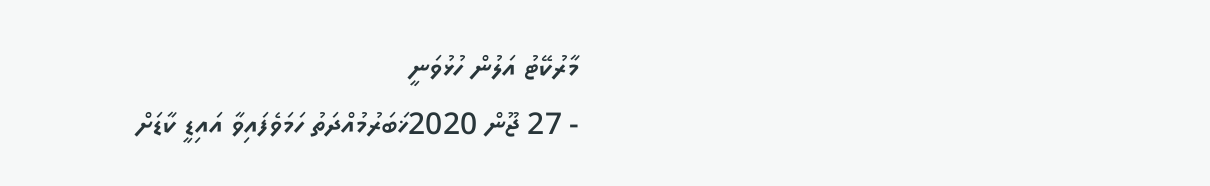މާރުކޭޓު އަލުން ހުޅުވަނީ
- 27 ޖޫން 2020ޚަބަރުމުއްދަތު ހަމަވެފައިވާ އައިޑީ ކާޑަށް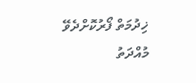ޚިދުމަތް ފޯރުކޮށްދެވޭ މުއްދަތު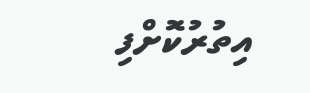އިތުރުކޮށްފި